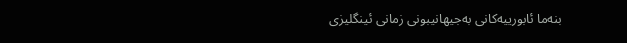بنه‌ما ئابورییه‌كانی‌ به‌جیهانیبونی‌ زمانی‌ ئینگلیزی‌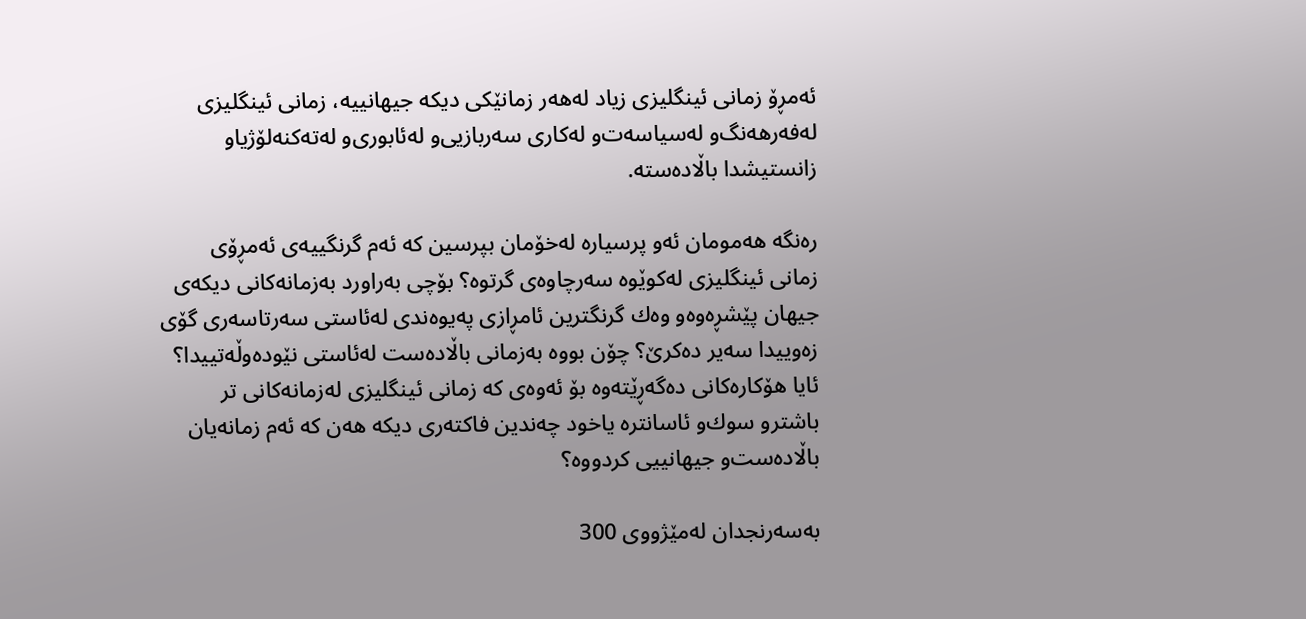ئه‌مڕۆ زمانی‌ ئینگلیزی‌ زیاد له‌هه‌ر زمانێكی‌ دیكه‌ جیهانییه‌، زمانی‌ ئینگلیزی‌ له‌فه‌رهه‌نگ‌و له‌سیاسه‌ت‌و له‌كاری‌ سه‌ربازیی‌‌و له‌ئابوری‌‌و له‌ته‌كنه‌لۆژیاو زانستیشدا باڵاده‌سته‌.

ره‌نگه‌ هه‌مومان ئه‌و پرسیاره‌ له‌خۆمان بپرسین كه‌ ئه‌م گرنگییه‌ی‌ ئه‌مڕۆی‌ زمانی‌ ئینگلیزی‌ له‌كوێوه‌ سه‌رچاوه‌ی‌ گرتوه‌؟ بۆچی‌ به‌راورد به‌زمانه‌كانی‌ دیكه‌ی‌ جیهان پێشڕه‌وه‌و وه‌ك گرنگترین ئامڕازی‌ په‌یوه‌ندی‌ له‌ئاستی‌ سه‌رتاسه‌ری‌ گۆی‌ زه‌وییدا سه‌یر ده‌كرێ‌؟ چۆن بووه‌ به‌زمانی‌ باڵاده‌ست له‌ئاستی‌ نێوده‌وڵه‌تییدا؟ ئایا هۆكاره‌كانی‌ ده‌گه‌ڕێته‌وه‌ بۆ ئه‌وه‌ی‌ كه‌ زمانی‌ ئینگلیزی‌ له‌زمانه‌كانی‌ تر باشتر‌و سوك‌و ئاسانتره‌ یاخود چه‌ندین فاكته‌ری‌ دیكه‌ هه‌ن كه‌ ئه‌م زمانه‌یان باڵاده‌ست‌و جیهانییی‌ كردووه‌؟

به‌سه‌رنجدان له‌مێژووی‌ 300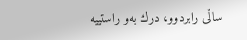ساڵی‌ رابردوو، درك به‌و راستییه‌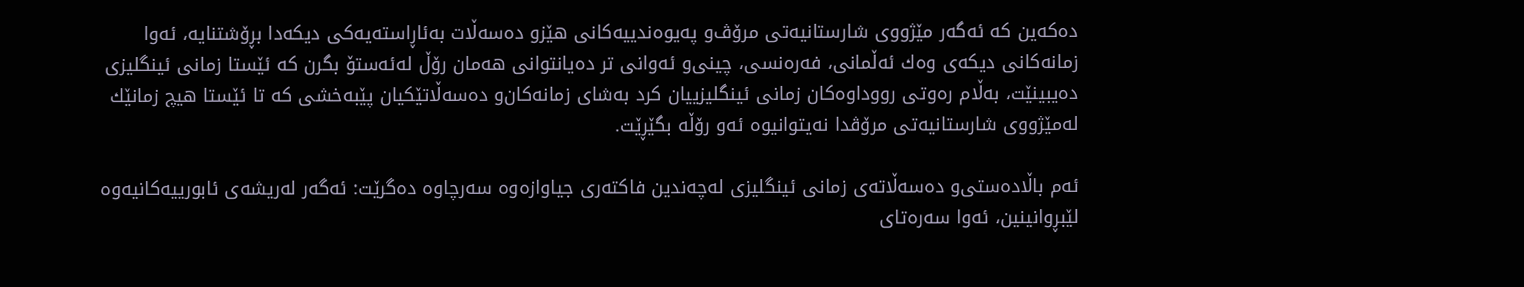ده‌كه‌ین كه‌ ئه‌گه‌ر مێژووی‌ شارستانیه‌تی‌ مرۆڤ‌و په‌یوه‌ندییه‌كانی‌ هێزو ده‌سه‌ڵات به‌ئاڕاسته‌یه‌كی‌ دیكه‌دا بڕۆشتنایه‌، ئه‌وا زمانه‌كانی‌ دیكه‌ی‌ وه‌ك ئه‌ڵمانی‌، فه‌ره‌نسی‌، چینی‌‌و ئه‌وانی‌ تر ده‌یانتوانی‌ هه‌مان رۆڵ‌ له‌ئه‌ستۆ بگرن كه‌ ئێستا زمانی‌ ئینگلیزی‌ ده‌یبینێت، به‌ڵام ره‌وتی‌ رووداوه‌كان زمانی‌ ئینگلیزییان كرد به‌شای‌ زمانه‌كان‌و ده‌سه‌ڵاتێكیان پێبه‌خشی كه‌ تا ئێستا هیچ زمانێك له‌مێژووی‌ شارستانیه‌تی‌ مرۆڤدا نه‌یتوانیوه‌ ئه‌و رۆڵه‌ بگێڕێت.

ئه‌م باڵاده‌ستی‌‌و ده‌سه‌ڵاته‌ی‌ زمانی‌ ئینگلیزی‌ له‌چه‌ندین فاكته‌ری‌ جیاوازه‌وه‌ سه‌رچاوه‌ ده‌گرێت: ئه‌گه‌ر له‌ریشه‌ی‌ ئابورییه‌كانیه‌وه‌ لێبڕوانینین، ئه‌وا سه‌ره‌تای‌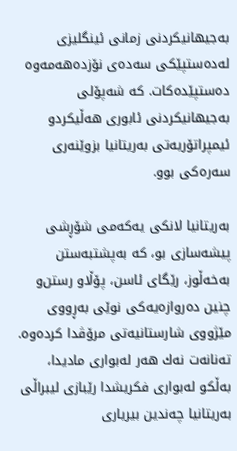به‌جیهانیكردنی‌ زمانی‌ ئینگلیزی‌ له‌ده‌ستپێكی‌ سه‌ده‌ی‌ نۆزده‌هه‌مه‌وه‌ ده‌ستپێده‌كات. كه‌ شه‌پۆلی‌ به‌جیهانیكردنی‌ ئابوری‌ هه‌ڵیكردو ئیمپراتۆریه‌تی‌ به‌ریتانیا بزوێنه‌ری‌ سه‌ره‌كی‌ بوو.

به‌ریتانیا لانكی‌ یه‌كه‌می‌ شۆڕشی‌ پیشه‌سازی‌ بو، كه‌ به‌پشتبه‌ستن به‌خه‌ڵوز، رێگای‌ ئاسن، پۆڵا‌و رستن‌و چنین ده‌روازه‌یه‌كی‌ نوێی‌ به‌ڕووی‌ مێژووی‌ شارستانیه‌تی‌ مرۆڤدا كرده‌وه‌. ته‌نانه‌ت نه‌ك هه‌ر له‌بواری‌ مادیدا، به‌ڵكو له‌بواری‌ فكریشدا رێبازی‌ لیبراڵی‌ به‌ریتانیا چه‌ندین بیریاری‌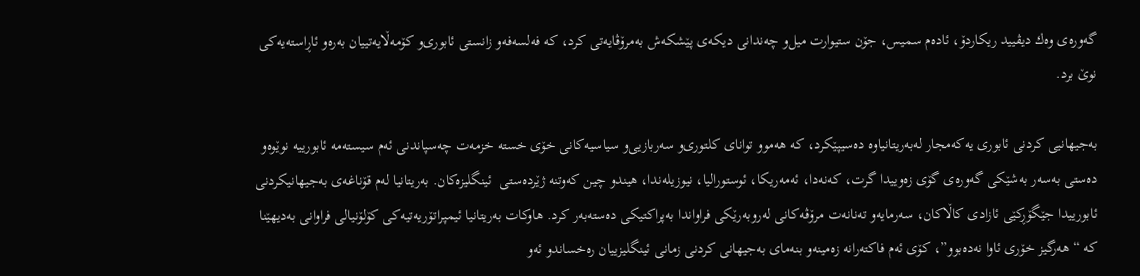گه‌وره‌ی‌ وه‌ك دیڤیید ریكاردۆ، ئاده‌م سمیس، جۆن ستیوارت میل‌و چه‌ندانی‌ دیكه‌ی‌ پێشكه‌ش به‌مرۆڤایه‌تی‌ كرد، كه‌ فه‌لسه‌فه‌و زانستی‌ ئابوری‌‌و كۆمه‌ڵایه‌تییان به‌ره‌و ئاڕاسته‌یه‌كی‌ نوێ‌ برد.

به‌جیهانیی كردنی‌ ئابوری‌ یه‌كه‌مجار له‌به‌ریتانیاوه‌ ده‌سیپێكرد، كه‌ هه‌موو توانای‌ كلتوری‌‌و سه‌ربازیی‌‌و سیاسیه‌كانی‌ خۆی‌ خسته‌ خزمه‌ت چه‌سپاندنی‌ ئه‌م سیسته‌مه‌ ئابورییه‌ نوێوه‌‌و ده‌ستی‌ به‌سه‌ر به‌شێكی‌ گه‌وره‌ی‌ گۆی‌ زه‌وییدا گرت، کەنەدا، ئەمەریکا، ئوستورالیا، نیوزیلەندا، هیندو چین کەوتنە ژێردەستی  ئینگلیزەکان. به‌ریتانیا له‌م قۆناغه‌ی‌ به‌جیهانیكردنی‌ ئابورییدا جێگۆڕكێی‌ ئازادی‌ كاڵاكان، سه‌رمایه‌و ته‌نانه‌ت مرۆڤه‌كانی‌ له‌روبه‌رێكی‌ فراواندا به‌پراكتیكی‌ ده‌سته‌به‌ر كرد. هاوكات به‌ریتانیا ئیمپراتۆریه‌تیه‌كی‌ كۆلۆنیالی‌ فراوانی‌ به‌دیهێنا كه‌ “هه‌رگیز خۆری‌ ئاوا نه‌ده‌بوو”، كۆی‌ ئه‌م فاكته‌رانه‌ زه‌مینه‌و بنه‌مای‌ به‌جیهانی‌ كردنی‌ زمانی‌ ئینگلیزییان ره‌خساندو ئه‌و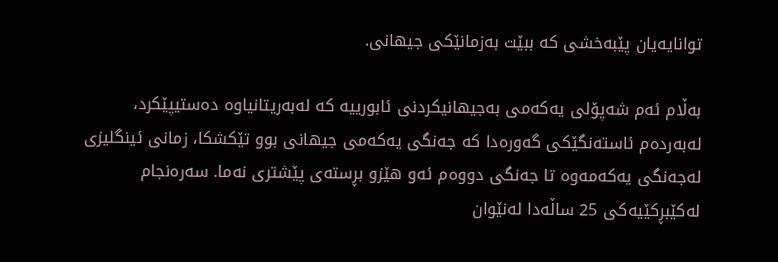توانایه‌یان پێبه‌خشی‌ كه‌ ببێت به‌زمانێكی‌ جیهانی‌.

به‌ڵام ئه‌م شه‌پۆلی‌ یه‌كه‌می‌ به‌جیهانیكردنی‌ ئابورییه‌ كه‌ له‌به‌ریتانیاوه‌ ده‌ستیپێكرد، له‌به‌رده‌م ئاسته‌نگێكی‌ گه‌وره‌دا كه‌ جه‌نگی‌ یه‌كه‌می‌ جیهانی‌ بوو تێكشكا، زمانی‌ ئینگلیزی‌ له‌جه‌نگی‌ یه‌كه‌مه‌وه‌ تا جه‌نگی‌ دووه‌م ئه‌و هێزو بڕسته‌ی‌ پێشتری‌ نه‌ما. سه‌ره‌نجام له‌كێبڕكێیه‌كی‌ 25 ساڵه‌دا له‌نێوان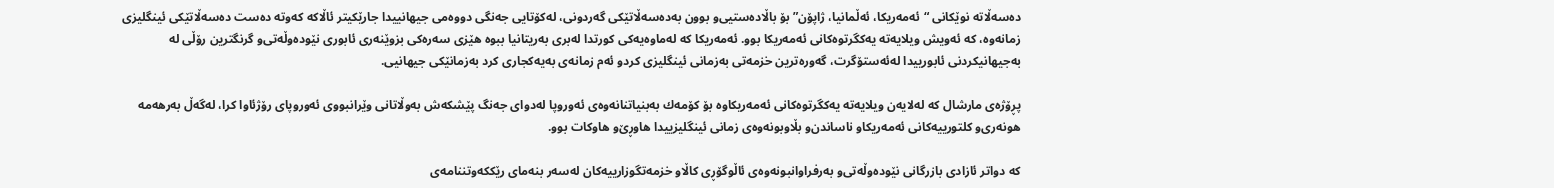ده‌سه‌ڵاته‌ نوێكانی‌ “ئه‌مه‌ریكا، ئه‌ڵمانیا، ژاپۆن” بۆ باڵاده‌ستیی‌‌و بوون به‌ده‌سه‌ڵاتێكی‌ گه‌ردونی‌، له‌كۆتایی‌ جه‌نگی‌ دووه‌می‌ جیهانییدا جارێكیتر ئاڵاكه‌ كه‌وته‌ ده‌ست ده‌سه‌ڵاتێكی‌ ئینگلیزی‌ زمانه‌وه‌، كه‌ ئه‌ویش ویلایه‌ته‌ یه‌كگرتوه‌كانی‌ ئه‌مه‌ریكا بوو. ئه‌مه‌ریكا كه‌ له‌ماوه‌یه‌كی‌ كورتدا له‌بری‌ به‌ریتانیا ببوه‌ هێزی‌ سه‌ره‌كی‌ بزوێنه‌ری‌ ئابوری‌ نێوده‌وڵه‌تی‌‌و گرنگترین رۆڵی‌ له‌ به‌جیهانیكردنی‌ ئابورییدا له‌ئه‌ستۆگرت، گه‌وره‌ترین خزمه‌تی‌ به‌زمانی‌ ‌ئینگلیزی‌ كردو ئه‌م زمانه‌ی‌ به‌یه‌كجاری‌ كرد به‌زمانێكی‌ جیهانیی.

پڕۆژه‌ی‌ مارشال كه‌ له‌لایه‌ن ویلایه‌ته‌ یه‌كگرتوه‌كانی‌ ئه‌مه‌ریكاوه‌ بۆ كۆمه‌ك به‌بنیاتنانه‌وه‌ی‌ ئه‌وروپا له‌دوای‌ جه‌نگ پێشكه‌ش به‌وڵاتانی‌ وێرانبووی‌ ئه‌وروپای‌ رۆژئاوا كرا، له‌گه‌ڵ‌ به‌رهه‌مه‌ هونه‌ری‌‌و كلتورییه‌كانی‌ ئه‌مه‌ریكاو ناساندن‌و بڵاوبونه‌وه‌ی‌ زمانی‌ ئینگلیزییدا هاوڕێ‌‌و هاوكات بوو.

كه‌ دواتر ئازادی‌ بازرگانی‌ نێوده‌وڵه‌تی‌‌و به‌رفراوانبونه‌وه‌ی‌ ئاڵوگۆڕی‌ كاڵا‌و خزمه‌تگوزارییه‌كان له‌سه‌ر بنه‌مای‌ رێككه‌وتننامه‌ی‌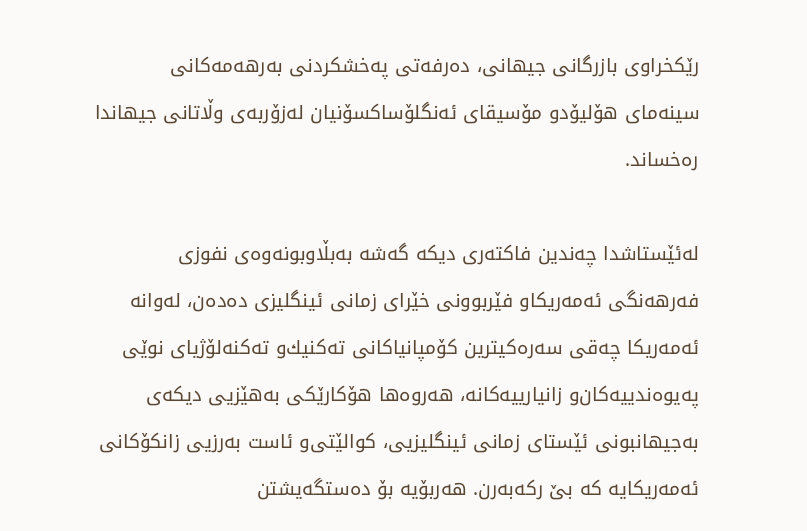رێكخراوی‌ بازرگانی‌ جیهانی‌، ده‌رفه‌تی‌ په‌خشكردنی‌ به‌رهه‌مه‌كانی‌ سینه‌مای‌ هۆلیۆدو مۆسیقای‌ ئه‌نگلۆساكسۆنیان له‌زۆربه‌ی‌ وڵاتانی‌ جیهاندا ره‌خساند.

له‌ئێستاشدا چه‌ندین فاكته‌ری‌ دیكه‌ گه‌شه‌ به‌بڵاوبونه‌وه‌ی‌ نفوزی‌ فه‌رهه‌نگی‌ ئه‌مه‌ریكاو فێربوونی‌ خێرای‌ زمانی‌ ئینگلیزی‌ ده‌ده‌ن، له‌وانه‌ ئه‌مه‌ریكا چه‌قی‌ سه‌ره‌كیترین كۆمپانیاكانی‌ ته‌كنیك‌و ته‌كنه‌لۆژیای‌ نوێی‌ په‌یوه‌ندییه‌كان‌و زانیارییه‌كانه‌، هه‌روه‌ها هۆكارێكی‌ به‌هێزیی‌ دیكه‌ی‌ به‌جیهانبونی‌ ئێستای‌ زمانی‌ ئینگلیزیی‌، كوالێتی‌‌و ئاست به‌رزیی‌ زانكۆكانی‌ ئه‌مه‌ریكایه‌ كه‌ بێ‌ ركه‌به‌رن. هه‌ربۆیه‌ بۆ ده‌ستگه‌یشتن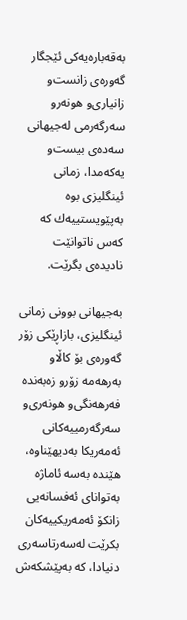به‌قه‌باره‌یه‌كی‌ ئێجگار گه‌وره‌ی‌ زانست‌و زانیاری‌‌و هونه‌ر‌و سه‌رگه‌رمی‌ له‌جیهانی‌ سه‌ده‌ی‌ بیست‌و یه‌كه‌مدا، زمانی‌ ئینگلیزی‌ بوه‌ به‌پێویستییه‌ك كه‌ كه‌س ناتوانێت نادیده‌ی‌ بگرێت.

به‌جیهانی‌ بوونی‌ زمانی‌ ئینگلیزی‌، بازاڕێكی‌ زۆر گه‌وره‌ی‌ بۆ كاڵاو به‌رهه‌مه‌ زۆرو زه‌به‌نده‌ فه‌رهه‌نگی‌‌و هونه‌ری‌‌و سه‌رگه‌رمییه‌كانی‌ ئه‌مه‌ریكا به‌دیهێناوه‌، هێنده‌ به‌سه‌ ئاماژه‌ به‌توانای‌ ئه‌فسانه‌یی‌ زانكۆ ئه‌مه‌ریكییه‌كان بكرێت له‌سه‌رتاسه‌ری‌ دنیادا، كه‌ به‌پێشكه‌ش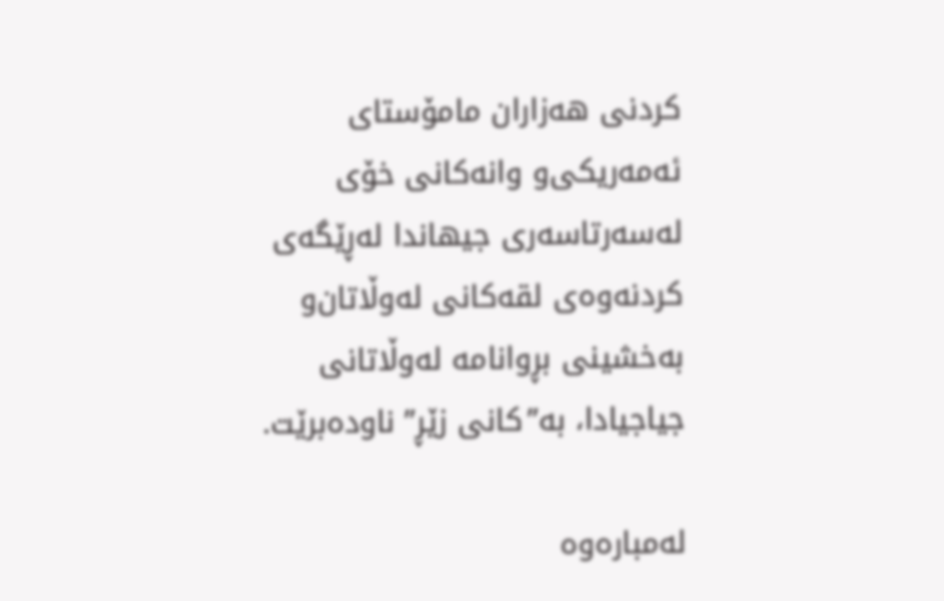كردنی‌ هه‌زاران مامۆستای‌ ئه‌مه‌ریكی‌‌و وانه‌كانی‌ خۆی‌ له‌سه‌رتاسه‌ری‌ جیهاندا له‌ڕێگه‌ی‌ كردنه‌وه‌ی‌ لقه‌كانی‌ له‌وڵاتان‌و به‌خشینی‌ بڕوانامه‌ له‌وڵاتانی‌ جیاجیادا، به‌”كانی‌ زێڕ” ناوده‌برێت.

له‌مباره‌وه‌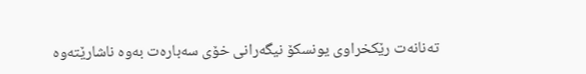تەنانەت رێکخراوی یونسکۆ نیگه‌رانی‌ خۆی‌ سه‌باره‌ت به‌وه‌ ناشارێته‌وه‌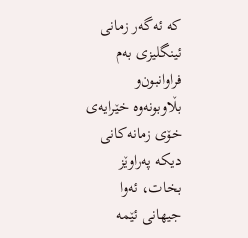كه‌ ئه‌گه‌ر زمانی‌ ئینگلیزی‌ به‌م فراوانبون‌و بڵاوبونه‌وه‌ خێرایه‌ی‌ خۆی‌ زمانه‌كانی‌ دیكه‌ په‌راوێز بخات، ئه‌وا جیهانی‌ ئێمه‌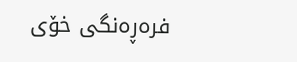فره‌ڕه‌نگی‌ خۆی‌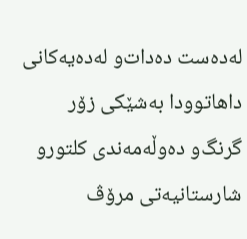له‌ده‌ست ده‌دات‌و له‌ده‌یه‌كانی‌ داهاتوودا به‌شێكی‌ زۆر گرنگ‌و ده‌وڵه‌مه‌ندی‌ كلتورو شارستانیه‌تی‌ مرۆڤ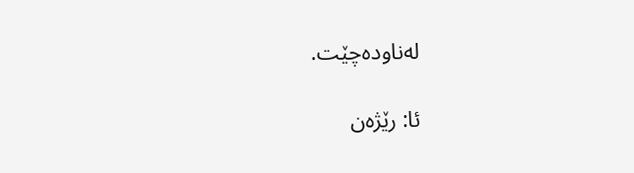له‌ناوده‌چێت.

ئا: رێژه‌ن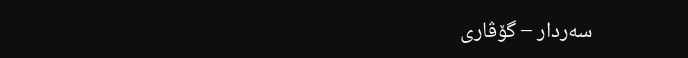سه‌ردار – گۆڤاری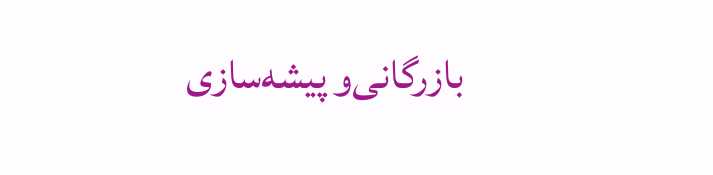بازرگانی‌و پیشەسازی